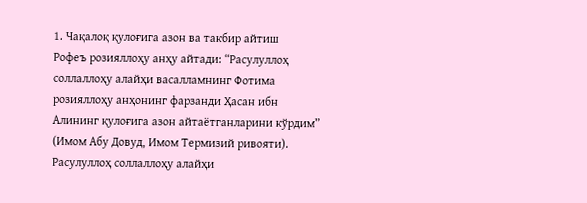1. Чақалоқ қулоғига азон ва такбир айтиш
Рофеъ розияллоҳу анҳу айтади: “Расулуллоҳ соллаллоҳу алайҳи васалламнинг Фотима розияллоҳу анҳонинг фарзанди Ҳасан ибн Алининг қулоғига азон айтаётганларини кўрдим” (Имом Абу Довуд, Имом Термизий ривояти).
Расулуллоҳ соллаллоҳу алайҳи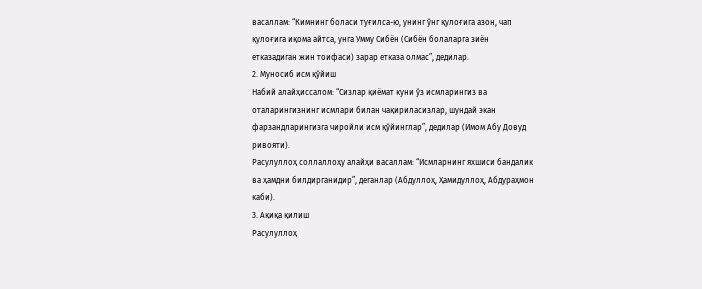васаллам: “Кимнинг боласи туғилса-ю, унинг ўнг қулоғига азон, чап қулоғига иқома айтса, унга Умму Сибён (Сибён болаларга зиён етказадиган жин тоифаси) зарар етказа олмас”, дедилар.
2. Муносиб исм қўйиш
Набий алайҳиссалом: “Сизлар қиёмат куни ўз исмларингиз ва оталарингизнинг исмлари билан чақириласизлар, шундай экан фарзандларингизга чиройли исм қўйинглар”, дедилар (Имом Абу Довуд ривояти).
Расулуллоҳ соллаллоҳу алайҳи васаллам: “Исмларнинг яхшиси бандалик ва ҳамдни билдирганидир”, деганлар (Абдуллоҳ, Ҳамидуллоҳ, Абдураҳмон каби).
3. Ақиқа қилиш
Расулуллоҳ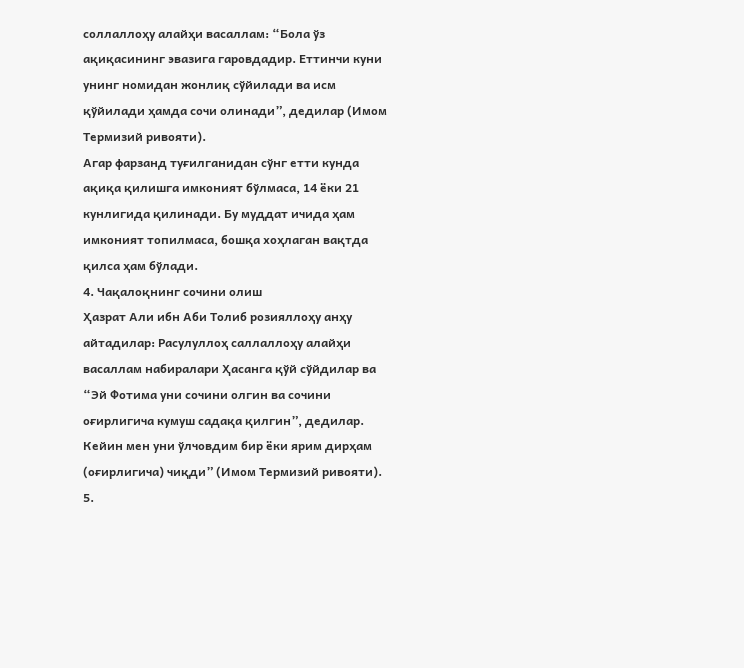соллаллоҳу алайҳи васаллам: “Бола ўз ақиқасининг эвазига гаровдадир. Еттинчи куни унинг номидан жонлиқ сўйилади ва исм қўйилади ҳамда сочи олинади”, дедилар (Имом Термизий ривояти).
Агар фарзанд туғилганидан сўнг етти кунда ақиқа қилишга имконият бўлмаса, 14 ёки 21 кунлигида қилинади. Бу муддат ичида ҳам имконият топилмаса, бошқа хоҳлаган вақтда қилса ҳам бўлади.
4. Чақалоқнинг сочини олиш
Ҳазрат Али ибн Аби Толиб розияллоҳу анҳу айтадилар: Расулуллоҳ саллаллоҳу алайҳи васаллам набиралари Ҳасанга қўй сўйдилар ва “Эй Фотима уни сочини олгин ва сочини оғирлигича кумуш садақа қилгин”, дедилар.
Кейин мен уни ўлчовдим бир ёки ярим дирҳам (оғирлигича) чиқди” (Имом Термизий ривояти).
5.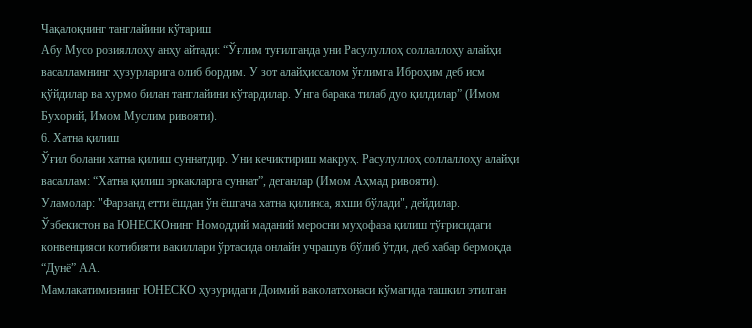Чақалоқнинг танглайини кўтариш
Абу Мусо розияллоҳу анҳу айтади: “Ўғлим туғилганда уни Расулуллоҳ соллаллоҳу алайҳи васалламнинг ҳузурларига олиб бордим. У зот алайҳиссалом ўғлимга Иброҳим деб исм қўйдилар ва хурмо билан танглайини кўтардилар. Унга барака тилаб дуо қилдилар” (Имом Бухорий, Имом Муслим ривояти).
6. Хатна қилиш
Ўғил болани хатна қилиш суннатдир. Уни кечиктириш макруҳ. Расулуллоҳ соллаллоҳу алайҳи васаллам: “Хатна қилиш эркакларга суннат”, деганлар (Имом Аҳмад ривояти).
Уламолар: "Фарзанд етти ёшдан ўн ёшгача хатна қилинса, яхши бўлади", дейдилар.
Ўзбекистон ва ЮНЕСКОнинг Номоддий маданий меросни муҳофаза қилиш тўғрисидаги конвенцияси котибияти вакиллари ўртасида онлайн учрашув бўлиб ўтди, деб хабар бермоқда “Дунё” АА.
Мамлакатимизнинг ЮНЕСКО ҳузуридаги Доимий ваколатхонаси кўмагида ташкил этилган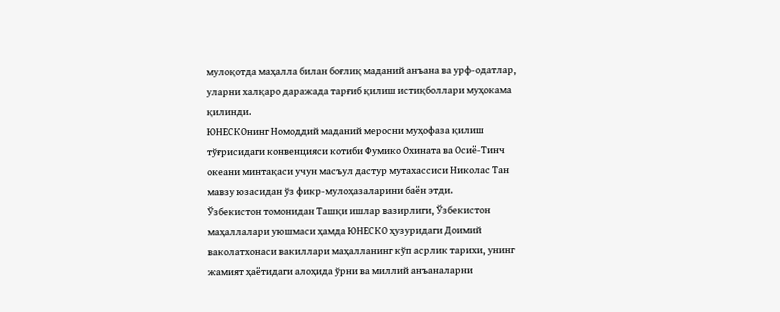мулоқотда маҳалла билан боғлиқ маданий анъана ва урф-одатлар, уларни халқаро даражада тарғиб қилиш истиқболлари муҳокама қилинди.
ЮНЕСКОнинг Номоддий маданий меросни муҳофаза қилиш тўғрисидаги конвенцияси котиби Фумико Охината ва Осиё-Тинч океани минтақаси учун масъул дастур мутахассиси Николас Тан мавзу юзасидан ўз фикр-мулоҳазаларини баён этди.
Ўзбекистон томонидан Ташқи ишлар вазирлиги, Ўзбекистон маҳаллалари уюшмаси ҳамда ЮНЕСКО ҳузуридаги Доимий ваколатхонаси вакиллари маҳалланинг кўп асрлик тарихи, унинг жамият ҳаётидаги алоҳида ўрни ва миллий анъаналарни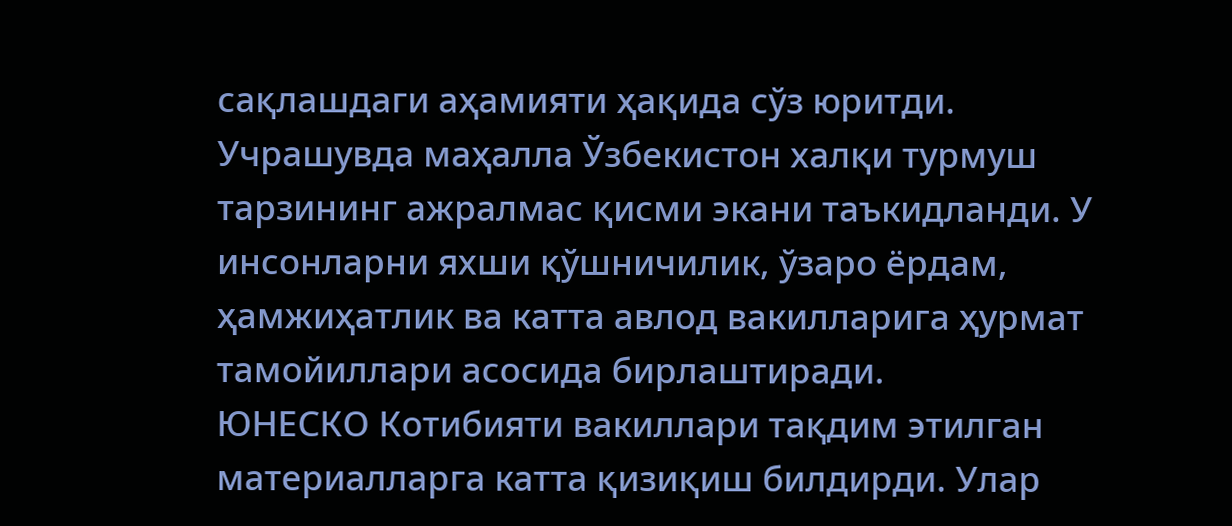сақлашдаги аҳамияти ҳақида сўз юритди.
Учрашувда маҳалла Ўзбекистон халқи турмуш тарзининг ажралмас қисми экани таъкидланди. У инсонларни яхши қўшничилик, ўзаро ёрдам, ҳамжиҳатлик ва катта авлод вакилларига ҳурмат тамойиллари асосида бирлаштиради.
ЮНЕСКО Котибияти вакиллари тақдим этилган материалларга катта қизиқиш билдирди. Улар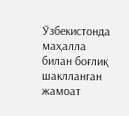Ўзбекистонда маҳалла билан боғлиқ шаклланган жамоат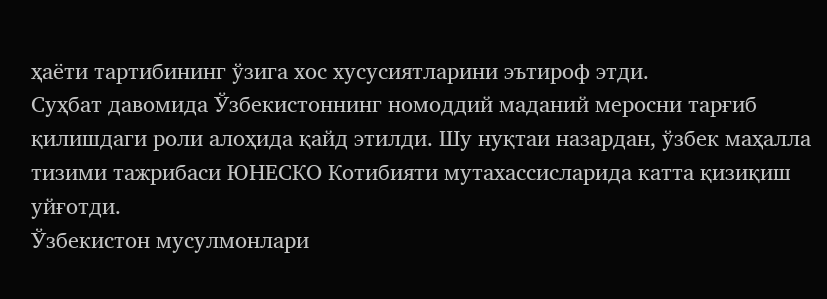ҳаёти тартибининг ўзига хос хусусиятларини эътироф этди.
Суҳбат давомида Ўзбекистоннинг номоддий маданий меросни тарғиб қилишдаги роли алоҳида қайд этилди. Шу нуқтаи назардан, ўзбек маҳалла тизими тажрибаси ЮНЕСКО Котибияти мутахассисларида катта қизиқиш уйғотди.
Ўзбекистон мусулмонлари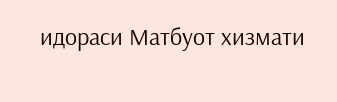идораси Матбуот хизмати